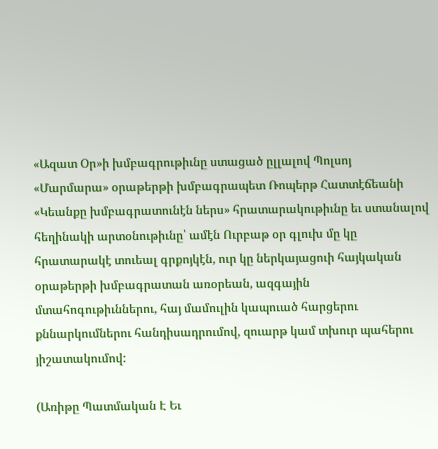«Ազատ Օր»ի խմբագրութիւնը ստացած ըլլալով Պոլսոյ «Մարմարա» օրաթերթի խմբագրապետ Ռոպերթ Հատտէճեանի «Կեանքը խմբագրատունէն ներս» հրատարակութիւնը եւ ստանալով հեղինակի արտօնութիւնը՝ ամէն Ուրբաթ օր գլուխ մը կը  հրատարակէ տուեալ գրքոյկէն, ուր կը ներկայացուի հայկական օրաթերթի խմբագրատան առօրեան, ազգային մտահոգութիւններու, հայ մամուլին կապուած հարցերու քննարկումներու հանդիսադրումով, զուարթ կամ տխուր պահերու յիշատակումով:

(Առիթը Պատմական Է Եւ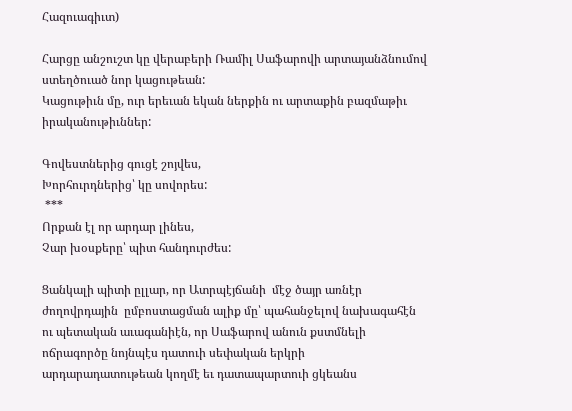Հազուագիւտ)

Հարցը անշուշտ կը վերաբերի Ռամիլ Սաֆարովի արտայանձնումով ստեղծուած նոր կացութեան:
Կացութիւն մը, ուր երեւան եկան ներքին ու արտաքին բազմաթիւ իրականութիւններ:

Գովեստներից գուցէ շոյվես,
Խորհուրդներից՝ կը սովորես:
 ***
Որքան էլ որ արդար լինես,
Չար խօսքերը՝ պիտ հանդուրժես:

Ցանկալի պիտի ըլլար, որ Ատրպէյճանի  մէջ ծայր առնէր ժողովրդային  ըմբոստացման ալիք մը՝ պահանջելով նախագահէն ու պետական աւագանիէն, որ Սաֆարով անուն քստմնելի ոճրագործը նոյնպէս դատուի սեփական երկրի  արդարադատութեան կողմէ եւ դատապարտուի ցկեանս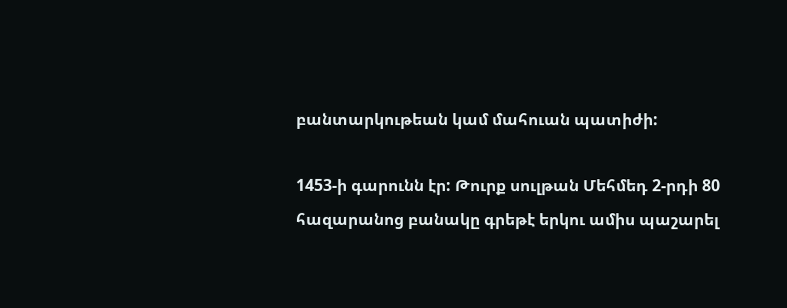բանտարկութեան կամ մահուան պատիժի:

1453-ի գարունն էր: Թուրք սուլթան Մեհմեդ 2-րդի 80 հազարանոց բանակը գրեթէ երկու ամիս պաշարել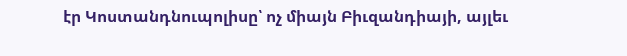էր Կոստանդնուպոլիսը՝ ոչ միայն Բիւզանդիայի, այլեւ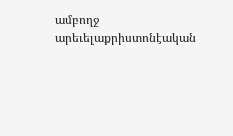ամբողջ արեւելաքրիստոնէական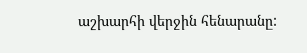աշխարհի վերջին հենարանը: